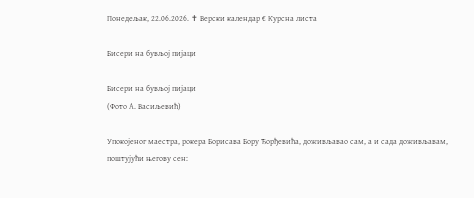Понедељак, 22.06.2026. ✝ Верски календар € Курсна листа

Бисери на бувљој пијаци

Бисери на бувљој пијаци
(Фото А. Васиљевић)

Упокојеног маестра, рокера Борисава Бору Ђорђевића, доживљавао сам, а и сада доживљавам, поштујући његову сен: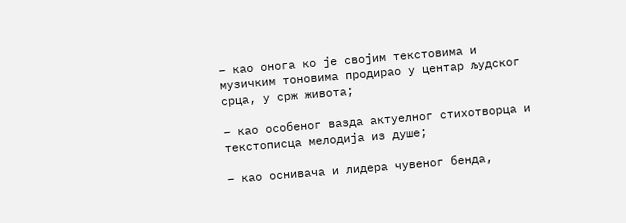– као онога ко је својим текстовима и музичким тоновима продирао у центар људског срца, у срж живота;

– као особеног вазда актуелног стихотворца и текстописца мелодија из душе;

– као оснивача и лидера чувеног бенда,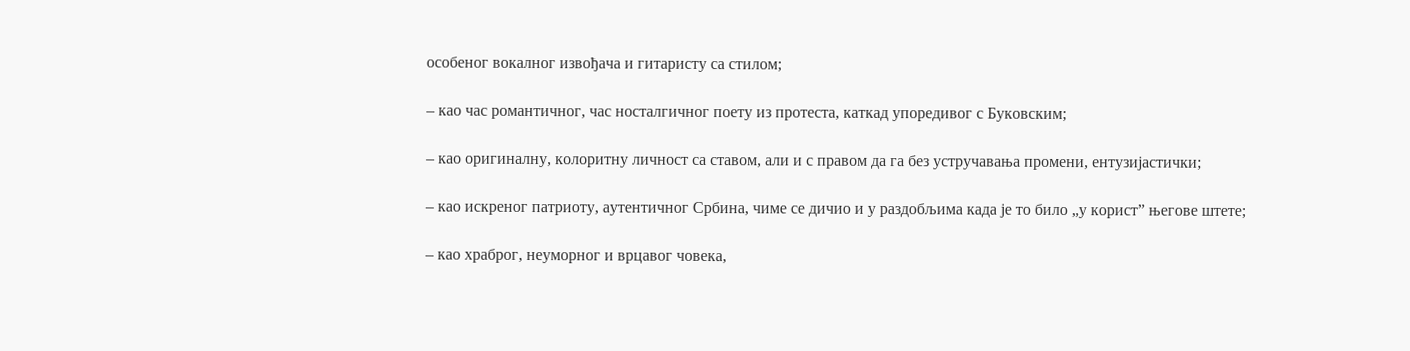особеног вокалног извођача и гитаристу са стилом;

– као час романтичног, час носталгичног поету из протеста, каткад упоредивог с Буковским;

– као оригиналну, колоритну личност са ставом, али и с правом да га без устручавања промени, ентузиjастички;

– као искреног патриоту, аутентичног Србина, чиме се дичио и у раздобљима када је то било „у корист” његове штете;

– као храброг, неуморног и врцавог човека,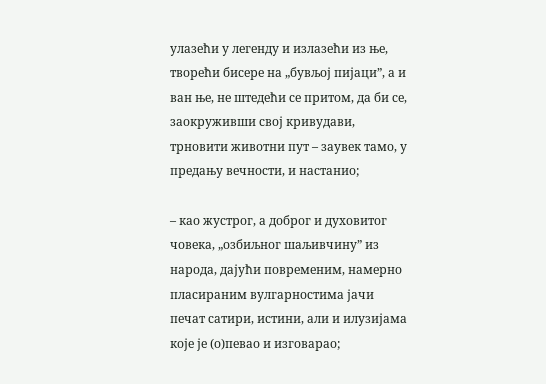улазећи у легенду и излазећи из ње, творећи бисере на „бувљој пијаци”, а и ван ње, не штедећи се притом, да би се, заокруживши свој кривудави, трновити животни пут – заувек тамо, у предању вечности, и настанио;

– као жустрог, а доброг и духовитог човека, „озбиљног шаљивчину” из народа, дајући повременим, намерно пласираним вулгарностима јачи печат сатири, истини, али и илузијама које је (о)певао и изговарао;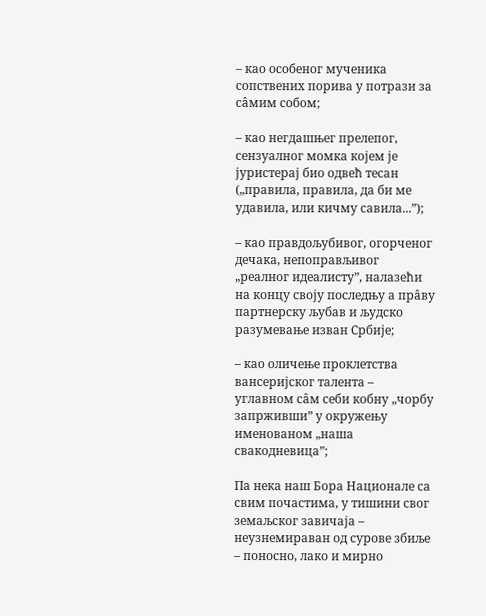– као особеног мученика сопствених порива у потрази за сâмим собом;

– као негдашњег прелепог, сензуалног момка којем је јуристерај био одвећ тесан („правила, правила, да би ме удавила, или кичму савила...”);

– као правдољубивог, огорченог дечака, непоправљивог „реалног идеалисту”, налазећи на концу своју последњу а прâву партнерску љубав и људско разумевање изван Србије;

– као оличење проклетства вансеријског талента – углавном сâм себи кобну „чорбу запрживши” у окружењу именованом „наша свакодневица”;

Па нека наш Бора Национале са свим почастима, у тишини свог земаљског завичаја – неузнемираван од сурове збиље – поносно, лако и мирно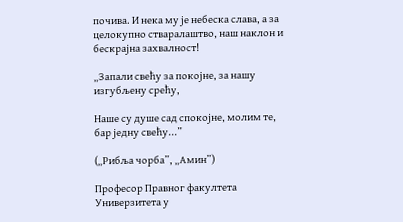почива. И нека му је небеска слава, а за целокупно стваралаштво, наш наклон и бескрајна захвалност!

„Запали свећу за покојне, за нашу изгубљену срећу,

Наше су душе сад спокојне, молим те, бар једну свећу...”

(„Рибља чорба”, „Амин”)

Професор Правног факултета Универзитета у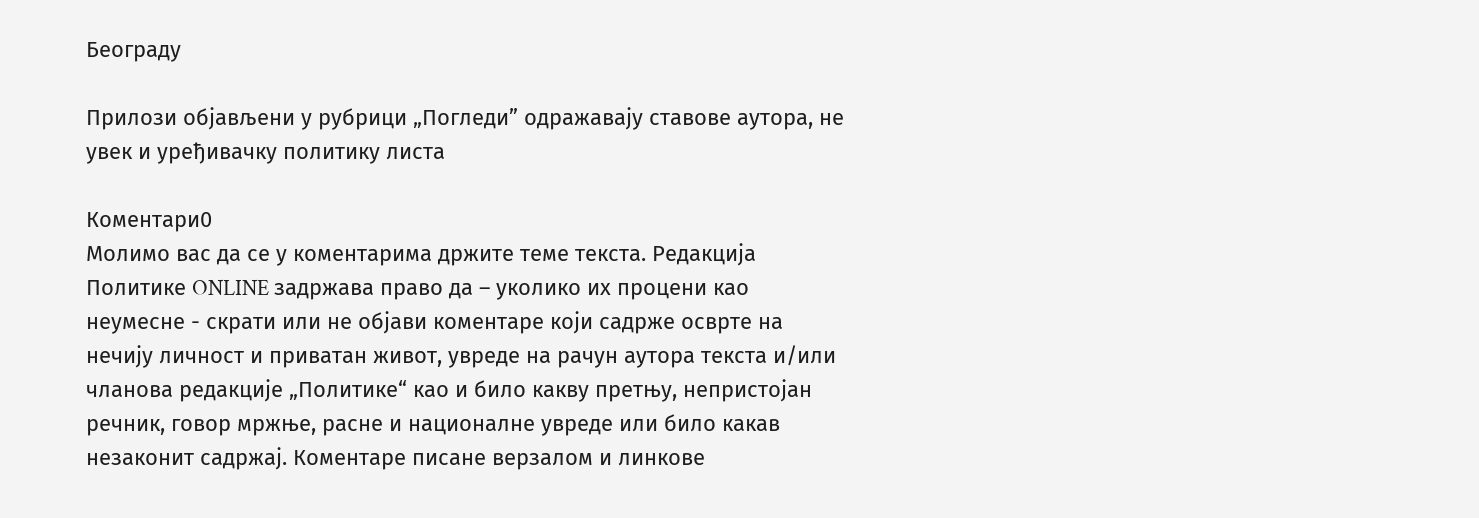Београду

Прилози објављени у рубрици „Погледи” одражавају ставове аутора, не увек и уређивачку политику листа

Коментари0
Молимо вас да се у коментарима држите теме текста. Редакција Политике ONLINE задржава право да – уколико их процени као неумесне - скрати или не објави коментаре који садрже осврте на нечију личност и приватан живот, увреде на рачун аутора текста и/или чланова редакције „Политике“ као и било какву претњу, непристојан речник, говор мржње, расне и националне увреде или било какав незаконит садржај. Коментаре писане верзалом и линкове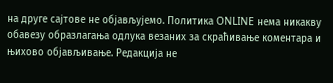на друге сајтове не објављујемо. Политика ONLINE нема никакву обавезу образлагања одлука везаних за скраћивање коментара и њихово објављивање. Редакција не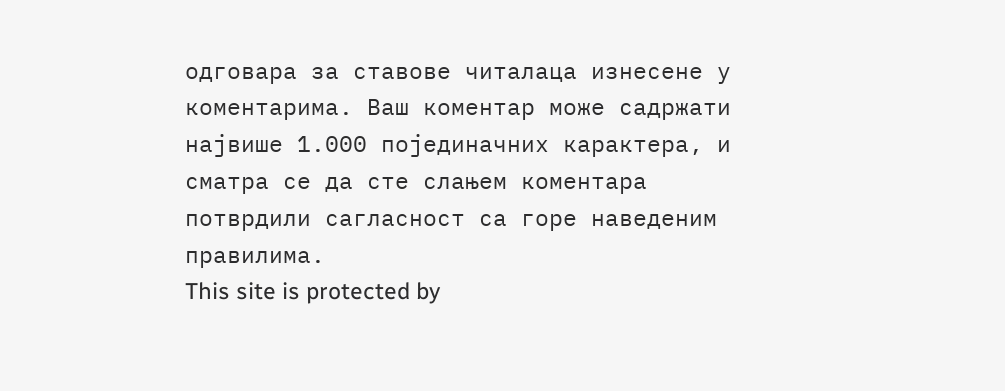одговара за ставове читалаца изнесене у коментарима. Ваш коментар може садржати највише 1.000 појединачних карактера, и сматра се да сте слањем коментара потврдили сагласност са горе наведеним правилима.
This site is protected by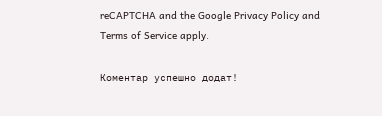reCAPTCHA and the Google Privacy Policy and Terms of Service apply.

Комeнтар успeшно додат!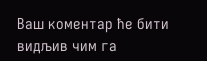Ваш комeнтар ћe бити видљив чим га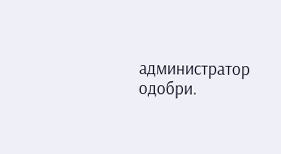администратор одобри.